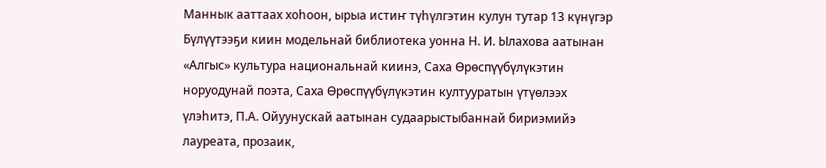Маннык ааттаах хоһоон, ырыа истиҥ түһүлгэтин кулун тутар 13 күнүгэр Бүлүүтээҕи киин модельнай библиотека уонна Н. И. Ылахова аатынан «Алгыс» культура национальнай киинэ, Саха Өрөспүүбүлүкэтин норуодунай поэта, Саха Өрөспүүбүлүкэтин култууратын үтүөлээх үлэһитэ, П.А. Ойуунускай аатынан судаарыстыбаннай бириэмийэ лауреата, прозаик,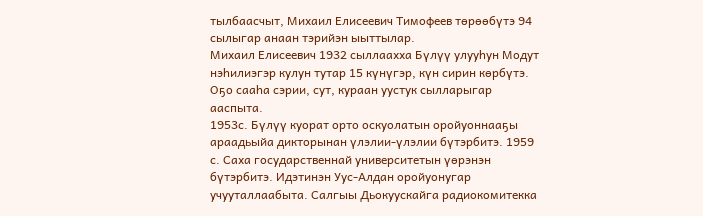тылбаасчыт, Михаил Елисеевич Тимофеев төрөөбүтэ 94 сылыгар анаан тэрийэн ыыттылар.
Михаил Елисеевич 1932 сыллаахха Бүлүү улууһун Модут нэһилиэгэр кулун тутар 15 күнүгэр, күн сирин көрбүтэ. Оҕо сааһа сэрии, сут, кураан уустук сылларыгар ааспыта.
1953с. Бүлүү куорат орто оскуолатын оройуоннааҕы араадьыйа дикторынан үлэлии-үлэлии бүтэрбитэ. 1959 с. Саха государственнай университетын үөрэнэн бүтэрбитэ. Идэтинэн Уус-Алдан оройуонугар учууталлаабыта. Салгыы Дьокуускайга радиокомитекка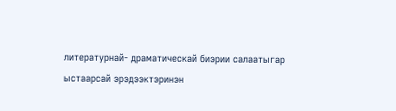литературнай- драматическай биэрии салаатыгар ыстаарсай эрэдээктэринэн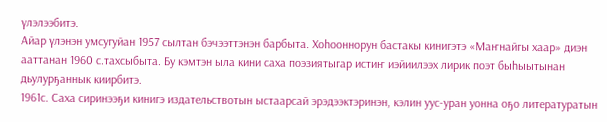үлэлээбитэ.
Айар үлэнэн умсугуйан 1957 сылтан бэчээттэнэн барбыта. Хоhооннорун бастакы кинигэтэ «Маҥнайгы хаар» диэн ааттанан 1960 с.тахсыбыта. Бу кэмтэн ыла кини саха поэзиятыгар истиҥ иэйиилээх лирик поэт быһыытынан дьулурҕаннык киирбитэ.
1961с. Саха сиринээҕи кинигэ издательствотын ыстаарсай эрэдээктэринэн, кэлин уус-уран уонна оҕо литературатын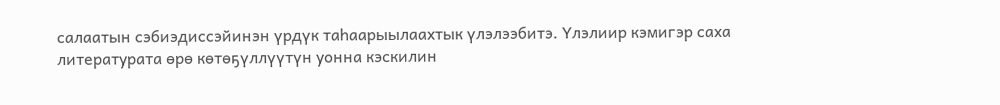салаатын сэбиэдиссэйинэн үрдүк таһаарыылаахтык үлэлээбитэ. Үлэлиир кэмигэр саха литературата өрө көтөҕүллүүтүн уонна кэскилин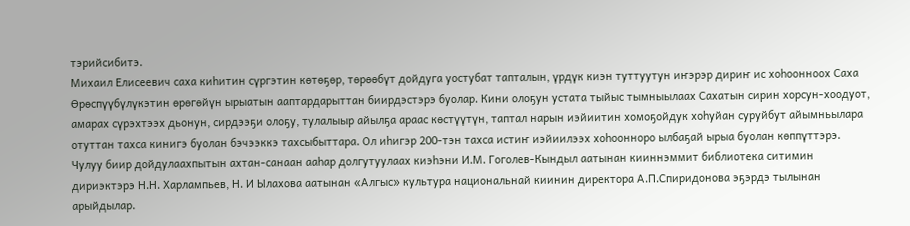тэрийсибитэ.
Михаил Елисеевич саха киһитин сүргэтин көтөҕөр, төрөөбүт дойдуга уостубат тапталын, үрдүк киэн туттуутун иҥэрэр дириҥ ис хоһоонноох Саха Өрөспүүбүлүкэтин өрөгөйүн ырыатын ааптардарыттан биирдэстэрэ буолар. Кини олоҕун устата тыйыс тымныылаах Сахатын сирин хорсун-хоодуот, амарах сүрэхтээх дьонун, сирдээҕи олоҕу, тулалыыр айылҕа араас көстүүтүн, таптал нарын иэйиитин хомоҕойдук хоһуйан суруйбут айымньылара отуттан тахса кинигэ буолан бэчээккэ тахсыбыттара. Ол иһигэр 200-тэн тахса истиҥ иэйиилээх хоһоонноро ылбаҕай ырыа буолан көппүттэрэ.
Чулуу биир дойдулаахпытын ахтан-санаан ааһар долгутуулаах киэһэни И.М. Гоголев-Кындыл аатынан кииннэммит библиотека ситимин дириэктэрэ Н.Н. Харлампьев, Н. И Ылахова аатынан «Алгыс» культура национальнай киинин директора А.П.Спиридонова эҕэрдэ тылынан арыйдылар.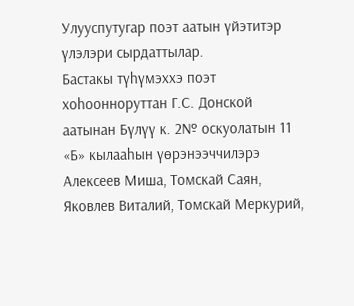Улууспутугар поэт аатын үйэтитэр үлэлэри сырдаттылар.
Бастакы түһүмэххэ поэт хоһоонноруттан Г.С. Донской аатынан Бүлүү к. 2№ оскуолатын 11 «Б» кылааһын үөрэнээччилэрэ Алексеев Миша, Томскай Саян, Яковлев Виталий, Томскай Меркурий,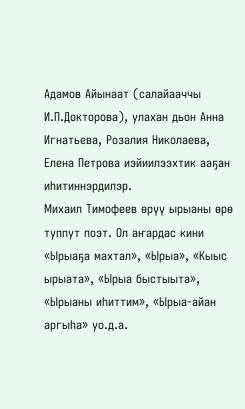Адамов Айынаат (салайааччы И.П.Докторова), улахан дьон Анна Игнатьева, Розалия Николаева, Елена Петрова иэйиилээхтик ааҕан иһитиннэрдилэр.
Михаил Тимофеев өрүү ырыаны өрө туппут поэт. Ол аҥардас кини «Ырыаҕа махтал», «Ырыа», «Кыыс ырыата», «Ырыа быстыыта», «Ырыаны иhиттим», «Ырыа-айан аргыһа» уо.д.а.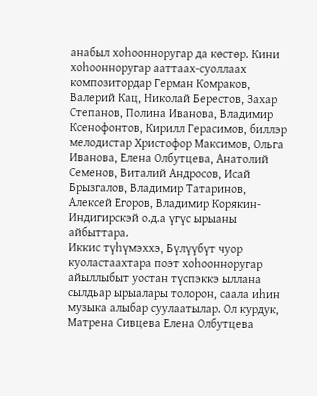анабыл хоһоонноругар да көстөр. Кини хоhоонноругар ааттаах-суоллаах композитордар Герман Комраков, Валерий Кац, Николай Берестов, Захар Степанов, Полина Иванова, Владимир Ксенофонтов, Кирилл Герасимов, биллэр мелодистар Христофор Максимов, Ольга Иванова, Елена Олбутцева, Анатолий Семенов, Виталий Андросов, Исай Брызгалов, Владимир Татаринов, Алексей Егоров, Владимир Корякин-Индигирскэй о.д.а үгүс ырыаны айбыттара.
Иккис түһүмэххэ, Бүлүүбүт чуор куоластаахтара поэт хоһоонноругар айыллыбыт уостан түспэккэ ыллана сылдьар ырыалары толорон, саала иһин музыка алыбар суулаатылар. Ол курдук, Матрена Сивцева Елена Олбутцева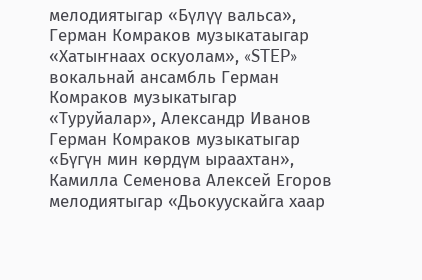мелодиятыгар «Бүлүү вальса», Герман Комраков музыкатаыгар «Хатыҥнаах оскуолам», «STEP» вокальнай ансамбль Герман Комраков музыкатыгар «Туруйалар», Александр Иванов Герман Комраков музыкатыгар «Бүгүн мин көрдүм ыраахтан», Камилла Семенова Алексей Егоров мелодиятыгар «Дьокуускайга хаар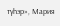түһэр», Мария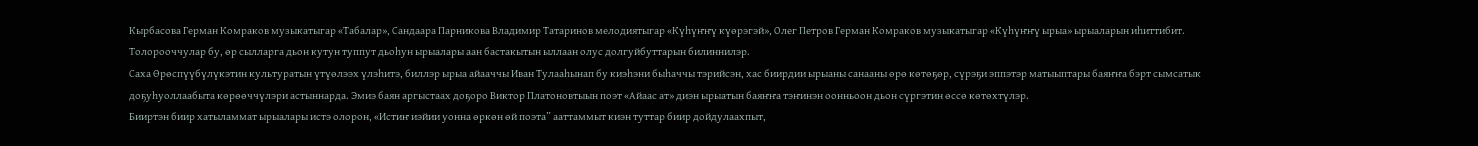Кырбасова Герман Комраков музыкатыгар «Табалар», Сандаара Парникова Владимир Татаринов мелодиятыгар «Күһүҥҥү күөрэгэй», Олег Петров Герман Комраков музыкатыгар «Күһүҥҥү ырыа» ырыаларын иһиттибит. Толорооччулар бу, өр сылларга дьон кутун туппут дьоһун ырыалары аан бастакытын ыллаан олус долгуйбуттарын билиннилэр.
Саха Өрөспүүбүлүкэтин культуратын үтүөлээх үлэһитэ, биллэр ырыа айааччы Иван Тулааһынап бу киэһэни быһаччы тэрийсэн, хас биирдии ырыаны санааны өрө көтөҕөр, сүрэҕи эппэтэр матыыптары баяҥҥа бэрт сымсатык доҕуһуоллаабыта көрөөччүлэри астыннарда. Эмиэ баян аргыстаах доҕоро Виктор Платоновтыын поэт «Айаас ат» диэн ырыатын баяҥҥа тэҥинэн оонньоон дьон сүргэтин өссө көтөхтүлэр.
Бииртэн биир хатыламмат ырыалары истэ олорон, «Истиҥ иэйии уонна өркөн өй поэта” ааттаммыт киэн туттар биир дойдулаахпыт,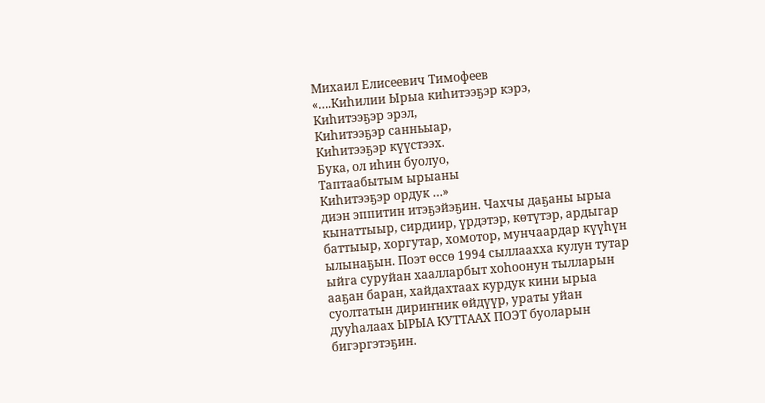Михаил Елисеевич Тимофеев
«….Киhилии Ырыа киһитээҕэр кэрэ,
Киhитээҕэр эрэл,
Киһитээҕэр санньыар,
Киhитээҕэр күүстээх.
Бука, ол иһин буолуо,
Таптаабытым ырыаны
Киhитээҕэр ордук …»
диэн эппитин итэҕэйэҕин. Чахчы даҕаны ырыа кынаттыыр, сирдиир, үрдэтэр, көтүтэр, ардыгар баттыыр, хоргутар, хомотор, мунчаардар күүһүн ылынаҕын. Поэт өссө 1994 сыллаахха кулун тутар ыйга суруйан хаалларбыт хоһоонун тылларын ааҕан баран, хайдахтаах курдук кини ырыа суолтатын дириҥник өйдүүр, ураты уйан дууһалаах ЫРЫА КУТТААХ ПОЭТ буоларын бигэргэтэҕин.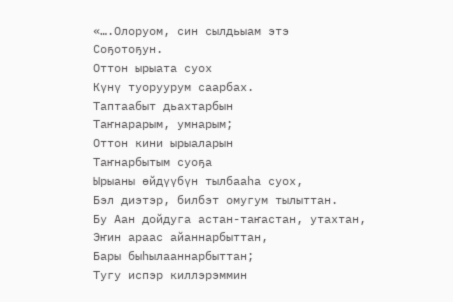«….Олоруом, син сылдьыам этэ
Соҕотоҕун.
Оттон ырыата суох
Күнү туоруурум саарбах.
Таптаабыт дьахтарбын
Таҥнарарым, умнарым;
Оттон кини ырыаларын
Таҥнарбытым суоҕа
Ырыаны өйдүүбүн тылбааһа суох,
Бэл диэтэр, билбэт омугум тылыттан.
Бу Аан дойдуга астан-таҥастан, утахтан,
Эҥин араас айаннарбыттан,
Бары быһылааннарбыттан;
Тугу испэр киллэрэммин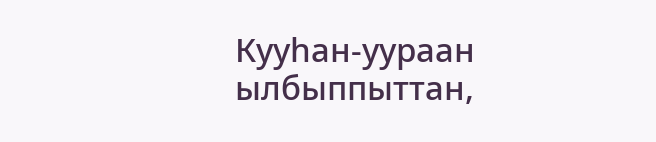Кууһан-уураан ылбыппыттан,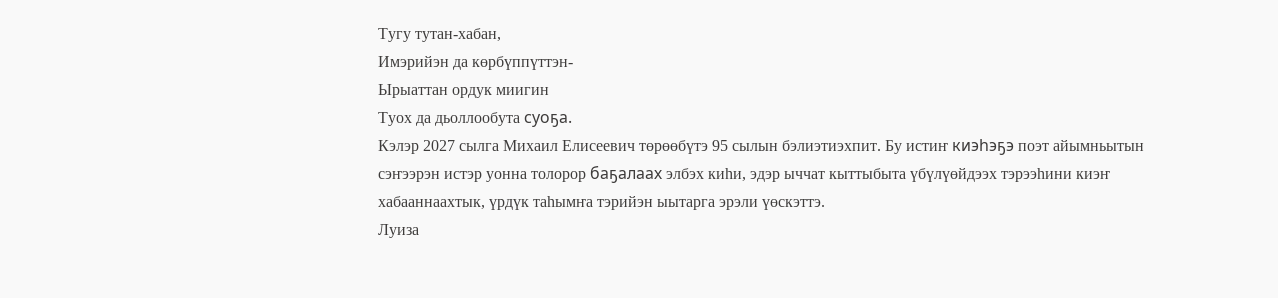Тугу тутан-хабан,
Имэрийэн да көрбүппүттэн-
Ырыаттан ордук миигин
Туох да дьоллообута суоҕа.
Кэлэр 2027 сылга Михаил Елисеевич төрөөбүтэ 95 сылын бэлиэтиэхпит. Бу истиҥ киэһэҕэ поэт айымньытын сэҥээрэн истэр уонна толорор баҕалаах элбэх киһи, эдэр ыччат кыттыбыта үбүлүөйдээх тэрээһини киэҥ хабааннаахтык, үрдүк таһымҥа тэрийэн ыытарга эрэли үөскэттэ.
Луиза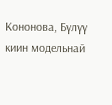Кононова, Бүлүү киин модельнай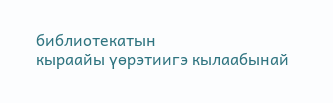библиотекатын
кыраайы үөрэтиигэ кылаабынай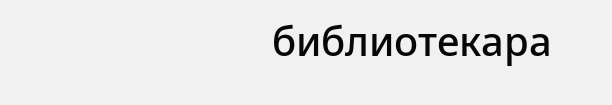библиотекара